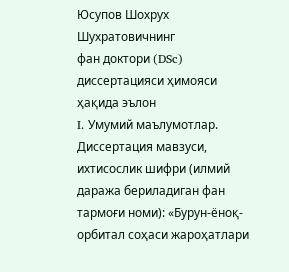Юсупов Шохрух Шухратовичнинг
фан доктори (DSc) диссертацияси ҳимояси ҳақида эълон
I. Умумий маълумотлар.
Диссертация мавзуси, ихтисослик шифри (илмий даража бериладиган фан тармоғи номи): «Бурун-ёноқ-орбитал соҳаси жароҳатлари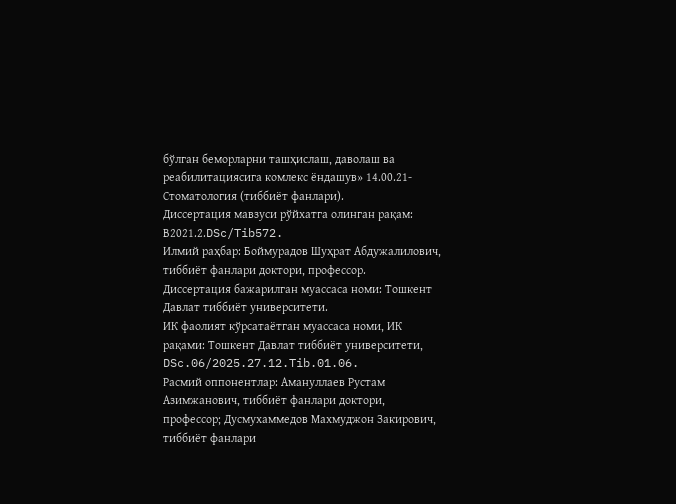бўлган беморларни ташҳислаш, даволаш ва реабилитациясига комлекс ёндашув» 14.00.21- Стоматология (тиббиёт фанлари).
Диссертация мавзуси рўйхатга олинган рақам: В2021.2.DSc/Tib572.
Илмий раҳбар: Боймурадов Шуҳрат Абдужалилович, тиббиёт фанлари доктори, профессор.
Диссертация бажарилган муассаса номи: Тошкент Давлат тиббиёт университети.
ИК фаолият кўрсатаётган муассаса номи, ИК рақами: Тошкент Давлат тиббиёт университети, DSc.06/2025.27.12.Tib.01.06.
Расмий оппонентлар: Амануллаев Рустам Азимжанович, тиббиёт фанлари доктори, профессор; Дусмухаммедов Махмуджон Закирович, тиббиёт фанлари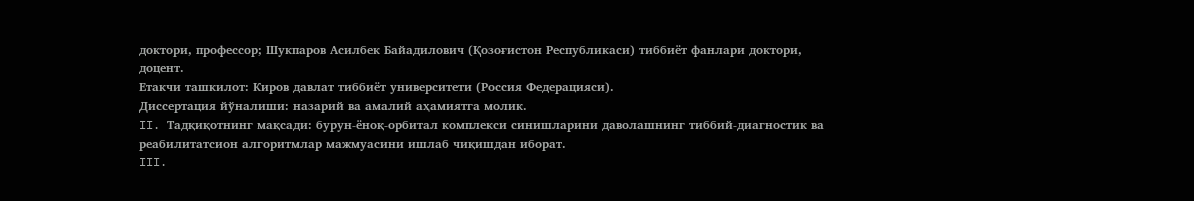доктори, профессор; Шукпаров Асилбек Байадилович (Қозоғистон Республикаси) тиббиёт фанлари доктори, доцент.
Етакчи ташкилот: Киров давлат тиббиёт университети (Россия Федерацияси).
Диссертация йўналиши: назарий ва амалий аҳамиятга молик.
II. Тадқиқотнинг мақсади: бурун-ёноқ-орбитал комплекси синишларини даволашнинг тиббий-диагностик ва реабилитатсион алгоритмлар мажмуасини ишлаб чиқишдан иборат.
III.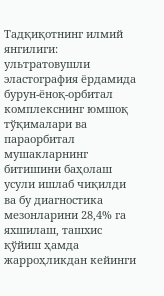Тадқиқотнинг илмий янгилиги:
ультратовушли эластография ёрдамида бурун-ёноқ-орбитал комплекснинг юмшоқ тўқималари ва параорбитал мушакларнинг битишини баҳолаш усули ишлаб чиқилди ва бу диагностика мезонларини 28,4% га яхшилаш, ташхис қўйиш ҳамда жарроҳликдан кейинги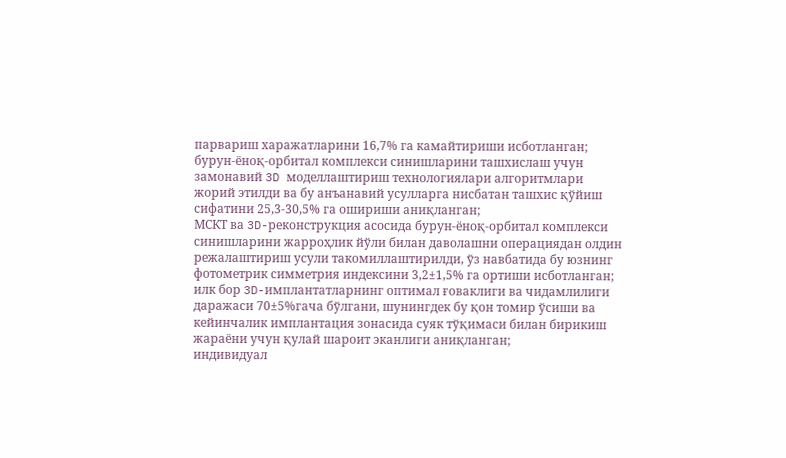парвариш харажатларини 16,7% га камайтириши исботланган;
бурун-ёноқ-орбитал комплекси синишларини ташхислаш учун замонавий 3D моделлаштириш технологиялари алгоритмлари жорий этилди ва бу анъанавий усулларга нисбатан ташхис қўйиш сифатини 25,3-30,5% га ошириши аниқланган;
МСКТ ва 3D-реконструкция асосида бурун-ёноқ-орбитал комплекси синишларини жарроҳлик йўли билан даволашни операциядан олдин режалаштириш усули такомиллаштирилди, ўз навбатида бу юзнинг фотометрик симметрия индексини 3,2±1,5% га ортиши исботланган;
илк бор 3D-имплантатларнинг оптимал ғоваклиги ва чидамлилиги даражаси 70±5%гача бўлгани, шунингдек бу қон томир ўсиши ва кейинчалик имплантация зонасида суяк тўқимаси билан бирикиш жараёни учун қулай шароит эканлиги аниқланган;
индивидуал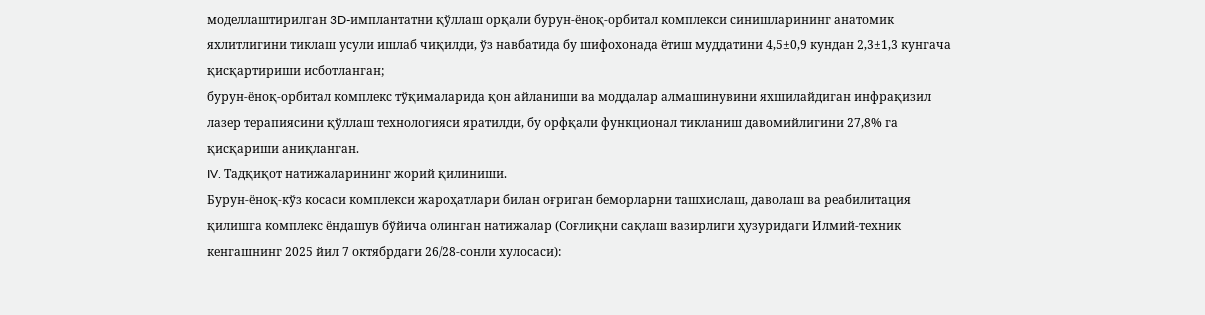моделлаштирилган 3D-имплантатни қўллаш орқали бурун-ёноқ-орбитал комплекси синишларининг анатомик яхлитлигини тиклаш усули ишлаб чиқилди, ўз навбатида бу шифохонада ётиш муддатини 4,5±0,9 кундан 2,3±1,3 кунгача қисқартириши исботланган;
бурун-ёноқ-орбитал комплекс тўқималарида қон айланиши ва моддалар алмашинувини яхшилайдиган инфрақизил лазер терапиясини қўллаш технологияси яратилди, бу орфқали функционал тикланиш давомийлигини 27,8% га қисқариши аниқланган.
IV. Тадқиқот натижаларининг жорий қилиниши.
Бурун-ёноқ-кўз косаси комплекси жароҳатлари билан оғриган беморларни ташхислаш, даволаш ва реабилитация қилишга комплекс ёндашув бўйича олинган натижалар (Соғлиқни сақлаш вазирлиги ҳузуридаги Илмий-техник кенгашнинг 2025 йил 7 октябрдаги 26/28-сонли хулосаси):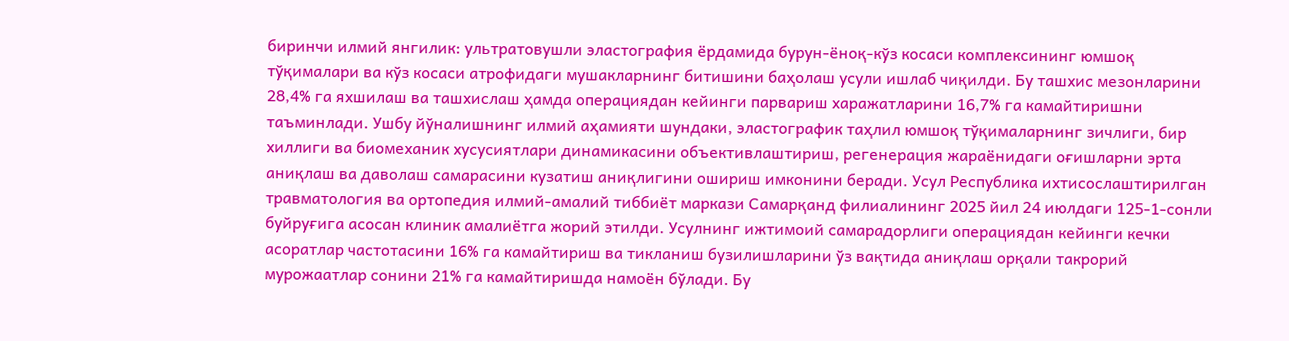биринчи илмий янгилик: ультратовушли эластография ёрдамида бурун-ёноқ-кўз косаси комплексининг юмшоқ тўқималари ва кўз косаси атрофидаги мушакларнинг битишини баҳолаш усули ишлаб чиқилди. Бу ташхис мезонларини 28,4% га яхшилаш ва ташхислаш ҳамда операциядан кейинги парвариш харажатларини 16,7% га камайтиришни таъминлади. Ушбу йўналишнинг илмий аҳамияти шундаки, эластографик таҳлил юмшоқ тўқималарнинг зичлиги, бир хиллиги ва биомеханик хусусиятлари динамикасини объективлаштириш, регенерация жараёнидаги оғишларни эрта аниқлаш ва даволаш самарасини кузатиш аниқлигини ошириш имконини беради. Усул Республика ихтисослаштирилган травматология ва ортопедия илмий-амалий тиббиёт маркази Самарқанд филиалининг 2025 йил 24 июлдаги 125-1-сонли буйруғига асосан клиник амалиётга жорий этилди. Усулнинг ижтимоий самарадорлиги операциядан кейинги кечки асоратлар частотасини 16% га камайтириш ва тикланиш бузилишларини ўз вақтида аниқлаш орқали такрорий мурожаатлар сонини 21% га камайтиришда намоён бўлади. Бу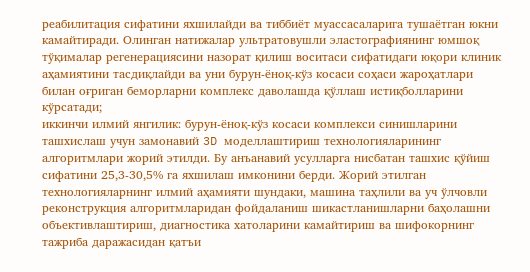реабилитация сифатини яхшилайди ва тиббиёт муассасаларига тушаётган юкни камайтиради. Олинган натижалар ультратовушли эластографиянинг юмшоқ тўқималар регенерациясини назорат қилиш воситаси сифатидаги юқори клиник аҳамиятини тасдиқлайди ва уни бурун-ёноқ-кўз косаси соҳаси жароҳатлари билан оғриган беморларни комплекс даволашда қўллаш истиқболларини кўрсатади;
иккинчи илмий янгилик: бурун-ёноқ-кўз косаси комплекси синишларини ташхислаш учун замонавий 3D моделлаштириш технологияларининг алгоритмлари жорий этилди. Бу анъанавий усулларга нисбатан ташхис қўйиш сифатини 25,3-30,5% га яхшилаш имконини берди. Жорий этилган технологияларнинг илмий аҳамияти шундаки, машина таҳлили ва уч ўлчовли реконструкция алгоритмларидан фойдаланиш шикастланишларни баҳолашни объективлаштириш, диагностика хатоларини камайтириш ва шифокорнинг тажриба даражасидан қатъи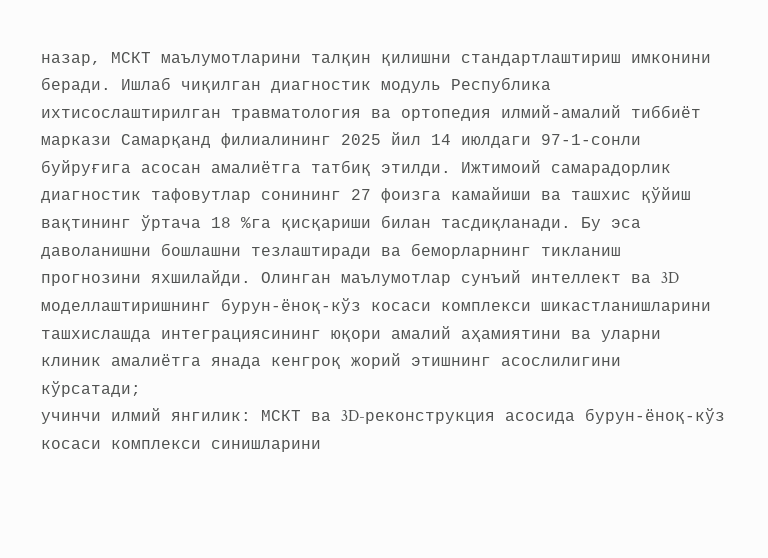назар, МСКТ маълумотларини талқин қилишни стандартлаштириш имконини беради. Ишлаб чиқилган диагностик модуль Республика ихтисослаштирилган травматология ва ортопедия илмий-амалий тиббиёт маркази Самарқанд филиалининг 2025 йил 14 июлдаги 97-1-сонли буйруғига асосан амалиётга татбиқ этилди. Ижтимоий самарадорлик диагностик тафовутлар сонининг 27 фоизга камайиши ва ташхис қўйиш вақтининг ўртача 18 %га қисқариши билан тасдиқланади. Бу эса даволанишни бошлашни тезлаштиради ва беморларнинг тикланиш прогнозини яхшилайди. Олинган маълумотлар сунъий интеллект ва 3D моделлаштиришнинг бурун-ёноқ-кўз косаси комплекси шикастланишларини ташхислашда интеграциясининг юқори амалий аҳамиятини ва уларни клиник амалиётга янада кенгроқ жорий этишнинг асослилигини кўрсатади;
учинчи илмий янгилик: МСКТ ва 3D-реконструкция асосида бурун-ёноқ-кўз косаси комплекси синишларини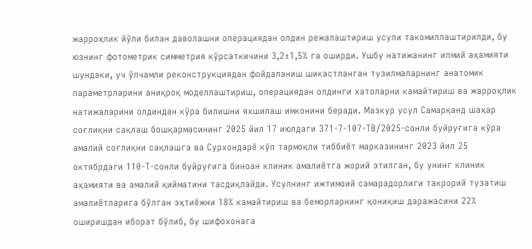жарроҳлик йўли билан даволашни операциядан олдин режалаштириш усули такомиллаштирилди, бу юзнинг фотометрик симметрия кўрсаткичини 3,2±1,5% га оширди. Ушбу натижанинг илмий аҳамияти шундаки, уч ўлчамли реконструкциядан фойдаланиш шикастланган тузилмаларнинг анатомик параметрларини аниқроқ моделлаштириш, операциядан олдинги хатоларни камайтириш ва жарроҳлик натижаларини олдиндан кўра билишни яхшилаш имконини беради. Мазкур усул Самарқанд шаҳар соғлиқни сақлаш бошқармасининг 2025 йил 17 июлдаги 371-7-107-ТВ/2025-сонли буйруғига кўра амалий соғлиқни сақлашга ва Сурхондарё кўп тармоқли тиббиёт марказининг 2023 йил 25 октябрдаги 110-Т-сонли буйруғига биноан клиник амалиётга жорий этилган, бу унинг клиник аҳамияти ва амалий қийматини тасдиқлайди. Усулнинг ижтимоий самарадорлиги такрорий тузатиш амалиётларига бўлган эҳтиёжни 18% камайтириш ва беморларнинг қониқиш даражасини 22% оширишдан иборат бўлиб, бу шифохонага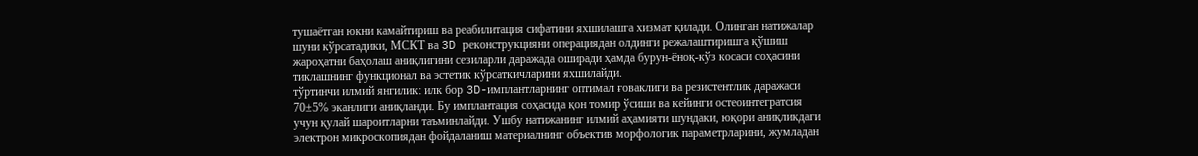тушаётган юкни камайтириш ва реабилитация сифатини яхшилашга хизмат қилади. Олинган натижалар шуни кўрсатадики, МСКТ ва 3D реконструкцияни операциядан олдинги режалаштиришга қўшиш жароҳатни баҳолаш аниқлигини сезиларли даражада оширади ҳамда бурун-ёноқ-кўз косаси соҳасини тиклашнинг функционал ва эстетик кўрсаткичларини яхшилайди.
тўртинчи илмий янгилик: илк бор 3D-имплантларнинг оптимал ғоваклиги ва резистентлик даражаси 70±5% эканлиги аниқланди. Бу имплантация соҳасида қон томир ўсиши ва кейинги остеоинтегратсия учун қулай шароитларни таъминлайди. Ушбу натижанинг илмий аҳамияти шундаки, юқори аниқликдаги электрон микроскопиядан фойдаланиш материалнинг объектив морфологик параметрларини, жумладан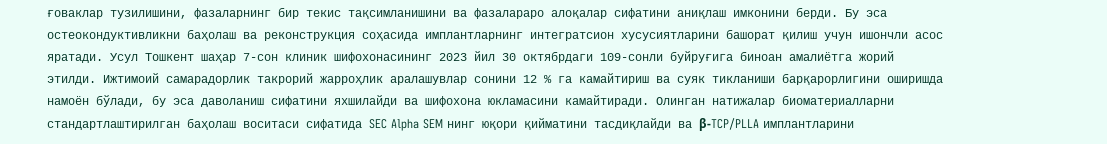ғоваклар тузилишини, фазаларнинг бир текис тақсимланишини ва фазалараро алоқалар сифатини аниқлаш имконини берди. Бу эса остеокондуктивликни баҳолаш ва реконструкция соҳасида имплантларнинг интегратсион хусусиятларини башорат қилиш учун ишончли асос яратади. Усул Тошкент шаҳар 7-сон клиник шифохонасининг 2023 йил 30 октябрдаги 109-сонли буйруғига биноан амалиётга жорий этилди. Ижтимоий самарадорлик такрорий жарроҳлик аралашувлар сонини 12 % га камайтириш ва суяк тикланиши барқарорлигини оширишда намоён бўлади, бу эса даволаниш сифатини яхшилайди ва шифохона юкламасини камайтиради. Олинган натижалар биоматериалларни стандартлаштирилган баҳолаш воситаси сифатида SEC Alpha SEM нинг юқори қийматини тасдиқлайди ва β-TCP/PLLA имплантларини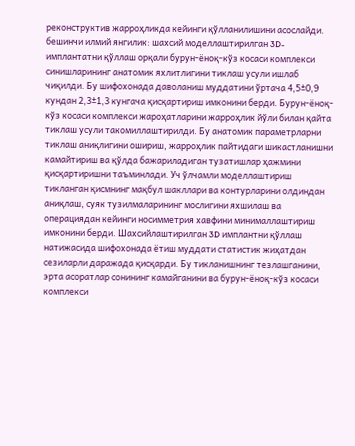реконструктив жарроҳликда кейинги қўлланилишини асослайди.
бешинчи илмий янгилик: шахсий моделлаштирилган 3D-имплантатни қўллаш орқали бурун-ёноқ-кўз косаси комплекси синишларининг анатомик яхлитлигини тиклаш усули ишлаб чиқилди. Бу шифохонада даволаниш муддатини ўртача 4,5±0,9 кундан 2,3±1,3 кунгача қисқартириш имконини берди. Бурун-ёноқ-кўз косаси комплекси жароҳатларини жарроҳлик йўли билан қайта тиклаш усули такомиллаштирилди. Бу анатомик параметрларни тиклаш аниқлигини ошириш, жарроҳлик пайтидаги шикастланишни камайтириш ва қўлда бажариладиган тузатишлар ҳажмини қисқартиришни таъминлади. Уч ўлчамли моделлаштириш тикланган қисмнинг мақбул шакллари ва контурларини олдиндан аниқлаш, суяк тузилмаларининг мослигини яхшилаш ва операциядан кейинги носимметрия хавфини минималлаштириш имконини берди. Шахсийлаштирилган 3D имплантни қўллаш натижасида шифохонада ётиш муддати статистик жиҳатдан сезиларли даражада қисқарди. Бу тикланишнинг тезлашганини, эрта асоратлар сонининг камайганини ва бурун-ёноқ-кўз косаси комплекси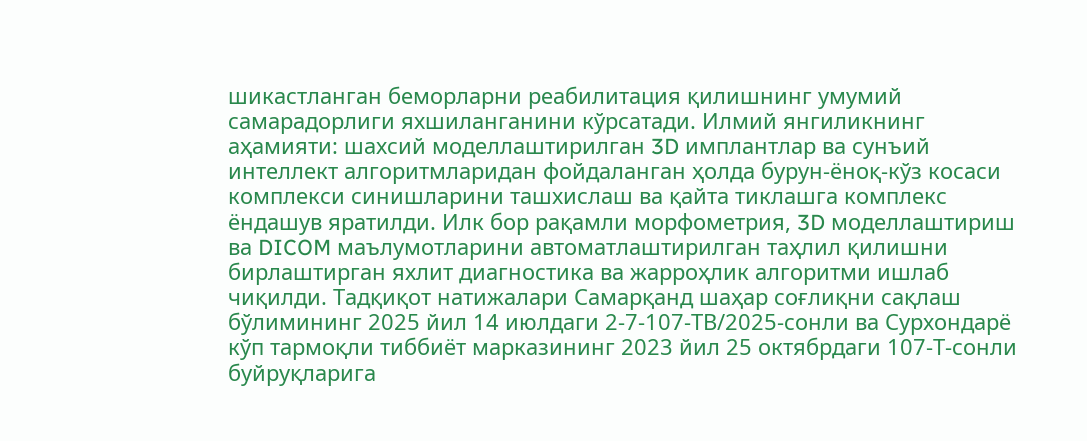шикастланган беморларни реабилитация қилишнинг умумий самарадорлиги яхшиланганини кўрсатади. Илмий янгиликнинг аҳамияти: шахсий моделлаштирилган 3D имплантлар ва сунъий интеллект алгоритмларидан фойдаланган ҳолда бурун-ёноқ-кўз косаси комплекси синишларини ташхислаш ва қайта тиклашга комплекс ёндашув яратилди. Илк бор рақамли морфометрия, 3D моделлаштириш ва DICOM маълумотларини автоматлаштирилган таҳлил қилишни бирлаштирган яхлит диагностика ва жарроҳлик алгоритми ишлаб чиқилди. Тадқиқот натижалари Самарқанд шаҳар соғлиқни сақлаш бўлимининг 2025 йил 14 июлдаги 2-7-107-ТВ/2025-сонли ва Сурхондарё кўп тармоқли тиббиёт марказининг 2023 йил 25 октябрдаги 107-Т-сонли буйруқларига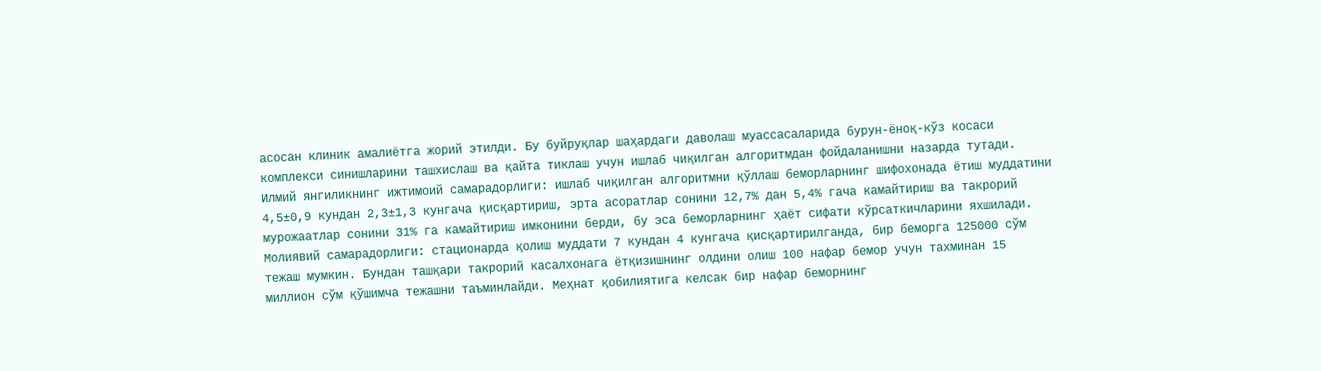асосан клиник амалиётга жорий этилди. Бу буйруқлар шаҳардаги даволаш муассасаларида бурун-ёноқ-кўз косаси комплекси синишларини ташхислаш ва қайта тиклаш учун ишлаб чиқилган алгоритмдан фойдаланишни назарда тутади. Илмий янгиликнинг ижтимоий самарадорлиги: ишлаб чиқилган алгоритмни қўллаш беморларнинг шифохонада ётиш муддатини 4,5±0,9 кундан 2,3±1,3 кунгача қисқартириш, эрта асоратлар сонини 12,7% дан 5,4% гача камайтириш ва такрорий мурожаатлар сонини 31% га камайтириш имконини берди, бу эса беморларнинг ҳаёт сифати кўрсаткичларини яхшилади. Молиявий самарадорлиги: стационарда қолиш муддати 7 кундан 4 кунгача қисқартирилганда, бир беморга 125000 сўм тежаш мумкин. Бундан ташқари такрорий касалхонага ётқизишнинг олдини олиш 100 нафар бемор учун тахминан 15 миллион сўм қўшимча тежашни таъминлайди. Меҳнат қобилиятига келсак бир нафар беморнинг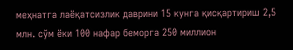меҳнатга лаёқатсизлик даврини 15 кунга қисқартириш 2,5 млн. сўм ёки 100 нафар беморга 250 миллион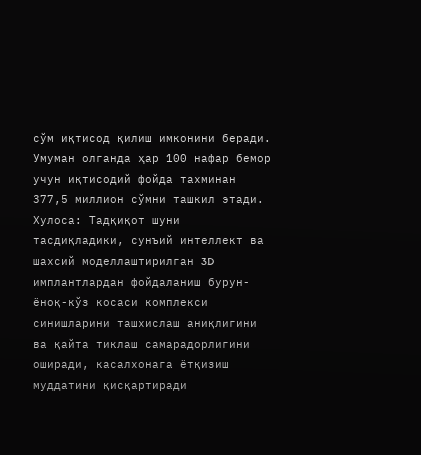сўм иқтисод қилиш имконини беради. Умуман олганда ҳар 100 нафар бемор учун иқтисодий фойда тахминан 377,5 миллион сўмни ташкил этади. Хулоса: Тадқиқот шуни тасдиқладики, сунъий интеллект ва шахсий моделлаштирилган 3D имплантлардан фойдаланиш бурун-ёноқ-кўз косаси комплекси синишларини ташхислаш аниқлигини ва қайта тиклаш самарадорлигини оширади, касалхонага ётқизиш муддатини қисқартиради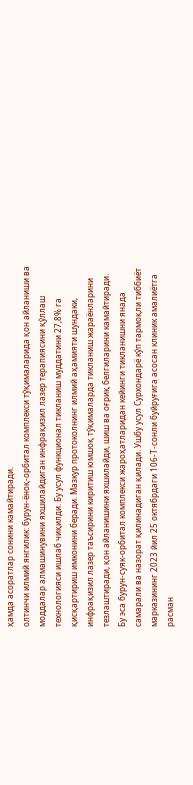ҳамда асоратлар сонини камайтиради.
олтинчи илмий янгилик: бурун-ёноқ-орбитал комплекси тўқималарида қон айланиши ва моддалар алмашинувини яхшилайдиган инфрақизил лазер терапиясини қўллаш технологияси ишлаб чиқилди. Бу усул функционал тикланиш муддатини 27,8% га қисқартириш имконини беради. Мазкур протоколнинг илмий аҳамияти шундаки, инфрақизил лазер таъсирини киритиш юмшоқ тўқималарда тикланиш жараёнларини тезлаштиради, қон айланишини яхшилайди, шиш ва оғриқ белгиларини камайтиради. Бу эса бурун-суяк-орбитал комплекси жароҳатларидан кейинги тикланишни янада самарали ва назорат қилинадиган қилади. Ушбу усул Сурхондарё кўп тармоқли тиббиёт марказининг 2023 йил 25 октябрдаги 106-Т-сонли буйруғига асосан клиник амалиётга расман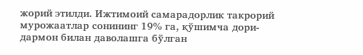жорий этилди. Ижтимоий самарадорлик такрорий мурожаатлар сонининг 19% га, қўшимча дори-дармон билан даволашга бўлган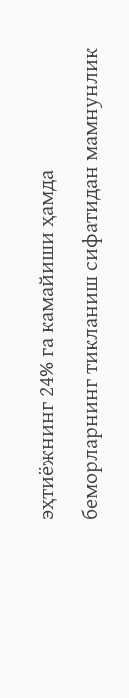эҳтиёжнинг 24% га камайиши ҳамда беморларнинг тикланиш сифатидан мамнунлик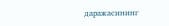даражасининг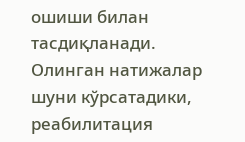ошиши билан тасдиқланади. Олинган натижалар шуни кўрсатадики, реабилитация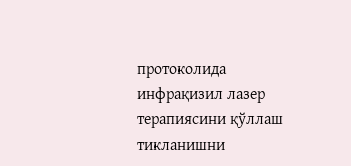протоколида инфрақизил лазер терапиясини қўллаш тикланишни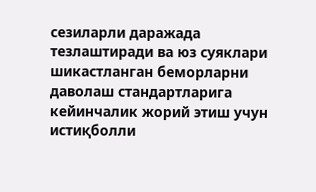сезиларли даражада тезлаштиради ва юз суяклари шикастланган беморларни даволаш стандартларига кейинчалик жорий этиш учун истиқболли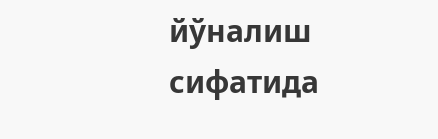йўналиш сифатида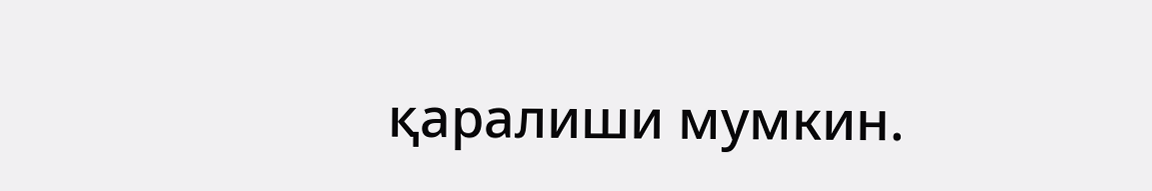қаралиши мумкин.